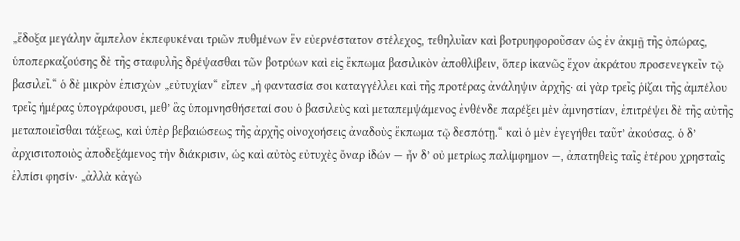„ἔδοξα μεγάλην ἄμπελον ἐκπεφυκέναι τριῶν πυθμένων ἓν εὐερνέστατον στέλεχος, τεθηλυῖαν καὶ βοτρυηφοροῦσαν ὡς ἐν ἀκμῇ τῆς ὀπώρας, ὑποπερκαζούσης δὲ τῆς σταφυλῆς δρέψασθαι τῶν βοτρύων καὶ εἰς ἔκπωμα βασιλικὸν ἀποθλίβειν, ὅπερ ἱκανῶς ἔχον ἀκράτου προσενεγκεῖν τῷ βασιλεῖ.“ ὁ δὲ μικρὸν ἐπισχὼν „εὐτυχίαν“ εἶπεν „ἡ φαντασία σοι καταγγέλλει καὶ τῆς προτέρας ἀνάληψιν ἀρχῆς· αἱ γὰρ τρεῖς ῥίζαι τῆς ἀμπέλου τρεῖς ἡμέρας ὑπογράφουσι, μεθ’ ἃς ὑπομνησθήσεταί σου ὁ βασιλεὺς καὶ μεταπεμψάμενος ἐνθένδε παρέξει μὲν ἀμνηστίαν, ἐπιτρέψει δὲ τῆς αὐτῆς μεταποιεῖσθαι τάξεως, καὶ ὑπὲρ βεβαιώσεως τῆς ἀρχῆς οἰνοχοήσεις ἀναδοὺς ἔκπωμα τῷ δεσπότῃ.“ καὶ ὁ μὲν ἐγεγήθει ταῦτ’ ἀκούσας. ὁ δ’ ἀρχισιτοποιὸς ἀποδεξάμενος τὴν διάκρισιν, ὡς καὶ αὐτὸς εὐτυχὲς ὄναρ ἰδών — ἦν δ’ οὐ μετρίως παλίμφημον —, ἀπατηθεὶς ταῖς ἑτέρου χρησταῖς ἐλπίσι φησίν· „ἀλλὰ κἀγὼ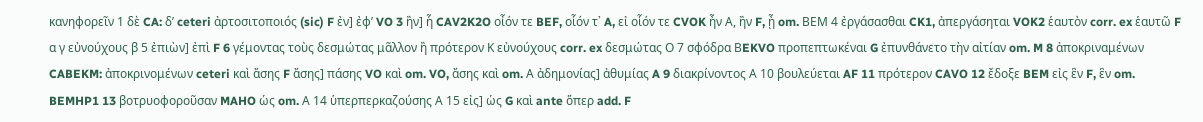κανηφορεῖν 1 δὲ CA: δ’ ceteri ἀρτοσιτοποιός (sic) F ἐν] ἐφ’ VO 3 ἢν] ἧ CAV2K2O οἶόν τε BEF, οἷόν τ᾿ A, εἰ οἷόν τε CVOK ἦν Α, ἢν F, ᾖ om. ΒΕΜ 4 ἐργάσασθαι CK1, ἀπεργάσηται VOK2 ἑαυτὸν corr. ex ἑαυτῶ F α γ εὐνούχους β 5 ἐπιὼν] ἐπὶ F 6 γέμοντας τοὺς δεσμώτας μᾶλλον ἢ πρότερον Κ εὐνούχους corr. ex δεσμώτας Ο 7 σφόδρα ΒEKVO προπεπτωκέναι G ἐπυνθάνετο τὴν αἰτίαν om. M 8 ἀποκριναμένων CABEKM: ἀποκρινομένων ceteri καὶ ἄσης F ἄσης] πάσης VO καὶ om. VO, ἄσης καὶ om. Α ἀδημονίας] ἀθυμίας A 9 διακρίνοντος Α 10 βουλεύεται AF 11 πρότερον CAVO 12 ἔδοξε BEM εἰς ἓν F, ἓν om. BEMHP1 13 βοτρυοφοροῦσαν MAHO ὡς om. Α 14 ὑπερπερκαζούσης Α 15 εἰς] ὡς G καὶ ante ὅπερ add. F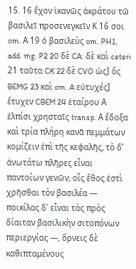15. 16 ἔχον ἱκανῶς ἀκράτου τῶ βασιλεῖ προσενεγκεῖν Κ 16 σοι om. Α 19 ὁ βασιλεὺς om. PH1, add. mg. P2 20 δὲ CA: δὲ καὶ ceteri 21 ταῦτα CK 22 δὲ CVO ὡς] ὃς BEMG 23 καὶ om. A εὐτυχές] ἔτυχεν CBEM 24 ἑταίρου Α ἐλπίσι χρησταῖς transp. Α ἔδοξα καὶ τρία πλήρη κανᾶ πεμμάτων κομίζειν ἐπὶ τῆς κεφαλῆς, τὸ δ’ ἀνωτάτω πλῆρες εἶναι παντοίων γενῶν, οἷς ἔθος ἐστὶ χρῆσθαι τὸν βασιλέα — ποικίλας δ’ εἶναι τὰς πρὸς δίαιταν βασιλικὴν σιτοπόνων περιεργίας —, ὄρνεις δὲ καθιπταμένους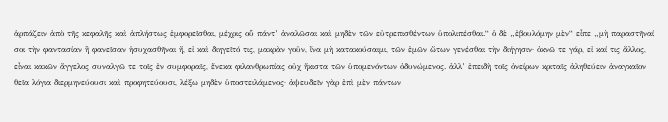ἁρπάζειν ἀπὸ τῆς κεφαλῆς καὶ ἀπλήστως ἐμφορεῖσθαι, μέχρις οὗ πάντ’ ἀναλῶσαι καὶ μηδὲν τῶν εὐτρεπισθέντων ὑπολιπέσθαι.“ ὁ δὲ „ἐβουλόμην μὲν“ εἶπε „μὴ παραστῆναί σοι τὴν φαντασίαν ἢ φανεῖσαν ἡσυχασθῆναι ἤ, εἰ καὶ διηγεῖτό τις, μακρὰν γοῦν, ἵνα μὴ κατακούσαιμι, τῶν ἐμῶν ὤτων γενέσθαι τὴν διήγησιν· ὀκνῶ τε γάρ, εἰ καί τις ἄλλος, εἶναι κακῶν ἄγγελος συναλγῶ τε τοῖς ἐν συμφοραῖς, ἕνεκα φιλανθρωπίας οὐχ ἥκιστα τῶν ὑπομενόντων ὀδυνώμενος. ἀλλ’ ἐπειδὴ τοῖς ὀνείρων κριταῖς ἀληθεύειν ἀναγκαῖον θεῖα λόγια διερμηνεύουσι καὶ προφητεύουσι, λέξω μηδὲν ὑποστειλάμενος· ἀψευδεῖν γὰρ ἐπὶ μὲν πάντων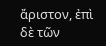ἄριστον, ἐπὶ δὲ τῶν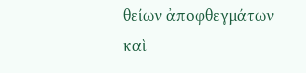θείων ἀποφθεγμάτων καὶ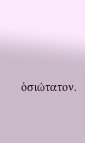ὁσιώτατον.